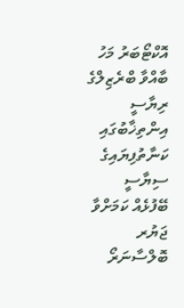އޮކްޓޯބަރު މަހު ބާއްވާ ބްރެޒިލްގެ ރިޔާސީ އިންތިޚާބުގައި ކަނާތުފިޔައިގެ ސިޔާސީ ބޭފުޅެއް ކަމަށްވާ ޖަޔުރ ބޮލްސާނަރޯ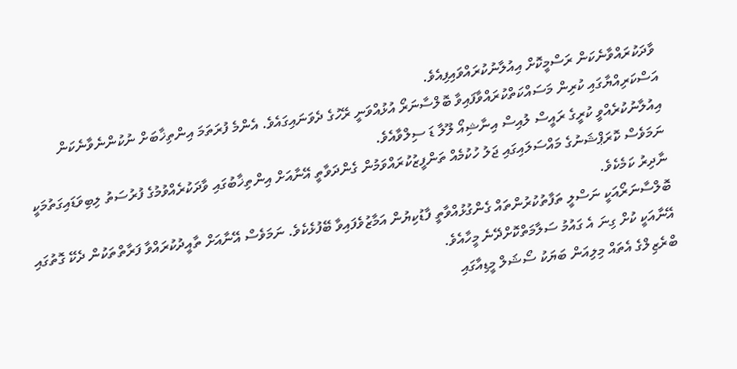ވާދަކުރައްވާނެކަން ރަސްމީކޮށް އިއުލާނުކުރައްވައިފިއެވެ.
އަސްކަރިއްޔާގައި ކުރިން މަސައްކަތްކުރައްވާފައިވާ ބޮލްސާނަރޯ އުޅުއްވަނީ ރޭހުގެ ދެވަނައިގައެވެ. އެންމެ ފުރަތަމަ އިންތިޚާބަށް ނުކުންނެވާނެކަން އިއުލާނުކުރެއްވީ ކުރީގެ ރައީސް ލުއިސް އިނާޝިއޯ ލޫލާ ޑަ ސިލްވާއެވެ.
ނަމަވެސް ކޮރަޕްޝަނުގެ މައްސަލައިގައި ޖަލު ހުކުމެއް ތަންފީޒުކުރައްވަމުން ގެންދަވާތީ އޭނާއަށް އިންތިޚާބުގައި ވާދަކުރެއްވުމުގެ ފުރުސަތު ލިބިވަޑައިގަތުމަކީ ނާދިރު ކަމެކެވެ.
ބޮލްސާނަރޯއަކީ ނަސްލީ ތަފާތުކުރުންތައް ގެންގުޅުއްވާތީ ފާޑުކިޔުން އަމާޒުވެފައިވާ ބޭފުޅެކެވެ. ނަމަވެސް އޭނާއަށް ތާއީދުކުރައްވާ ފަރާތްތަކުން ދެކޭ ގޮތުގައި އޭނާއަކީ ކުށް ގިނަ އެ ގައުމު ސަލާމަތްކޮށްދޭނެ މީހާއެވެ.
ބްރެޒިލްގެ އެތައް މިލިއަން ބަޔަކު ސޯޝަލް މީޑިއާގައި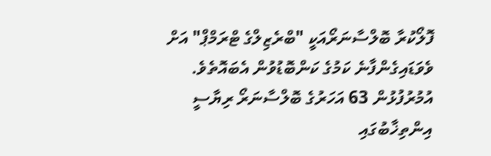ފޮލޯކުރާ ބޮލްސާނަރޯއަކީ "ބްރެޒިލްގެ ޓްރަމްޕް" އަށް ވެވަޑައިގެންފާނެ ކަމުގެ ކަންބޮޑުވުން އެބައޮތެވެ.
އުމުރުފުޅުން 63 އަހަރުގެ ބޮލްސާނަރޯ ރިޔާސީ އިންތިޚާބުގައި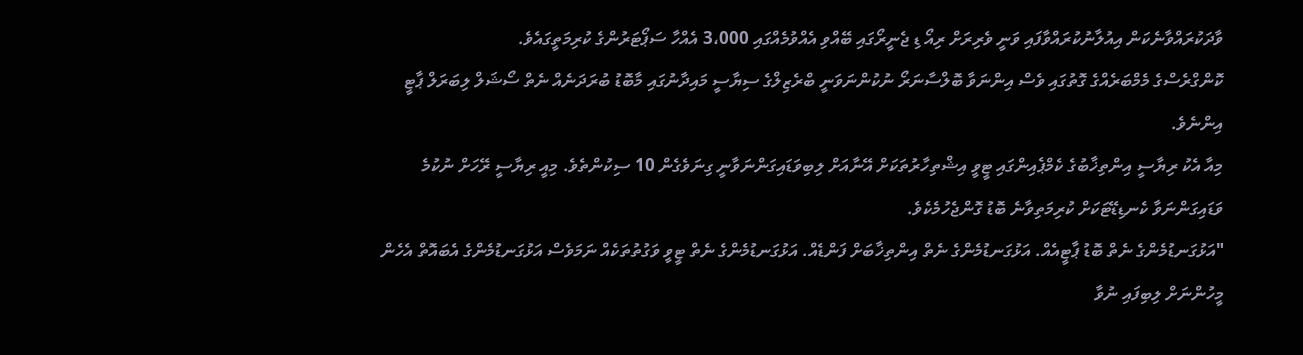ވާދަކުރައްވާނެކަން އިއުލާނުކުރައްވާފައި ވަނީ ވެރިރަށް ރިއޯ ޑި ޖެނީރޯގައި ބޭއްވި އެއްވުމެއްގައި 3،000 އެއްހާ ސަޕޯޓަރުންގެ ކުރިމަތީގައެވެ.
ކޮންގްރެސްގެ މެމްބަރެއްގެ ގޮތުގައި ވެސް އިންނަވާ ބޮލްސާނަރޯ ނުކުންނަވަނީ ބްރެޒިލްގެ ސިޔާސީ މައިދާނުގައި މާބޮޑު ބުރަދަނެއް ނެތް ސޯޝަލް ލިބަރަލް ޕާޓީ އިންނެވެ.
މިއާ އެކު ރިޔާސީ އިންތިޚާބުގެ ކެމްޕެއިންގައި ޓީވީ އިޝްތިހާރުތަކަށް އޭނާއަށް ލިބިވަޑައިގަންނަވާނީ ގިނަވެގެން 10 ސިކުންތެވެ. މިއީ ރިޔާސީ ރޭހަށް ނުކުމެ ވަޑައިގަންނަވާ ކެނޑިޑޭޓަކަށް ކުރިމަތިވާނެ ބޮޑު ގޮންޖެހުމެކެވެ.
"އަޅުގަނޑުމެންގެ ނެތް ބޮޑު ޕާޓީއެއް. އަޅުގަނޑުމެންގެ ނެތް އިންތިޚާބަށް ފަންޑެއް. އަޅުގަނޑުމެންގެ ނެތް ޓީވީ ވަގުތުތަކެއް ނަމަވެސް އަޅުގަނޑުމެންގެ އެބައޮތް އެހެން މީހުންނަށް ލިބިފައި ނުވާ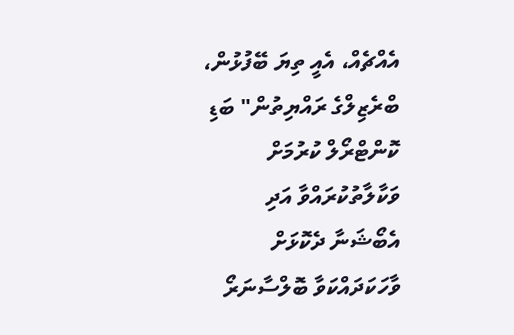އެއްޗެއް، އެއީ ތިޔަ ބޭފުޅުން، ބްރެޒިލްގެ ރައްޔިތުން" ބަޑި ކޮންޓްރޯލް ކުރުމަށް ވަކާލާތުކުރައްވާ އަދި އެބޯޝަނާ ދެކޮޅަށް ވާހަކަދައްކަވާ ބޮލްސާނަރޯ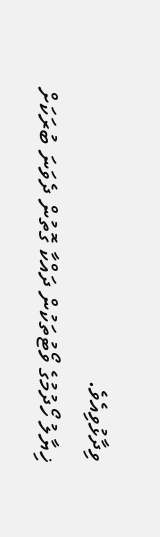ވިދާޅުވިއެވެ.
ޚިޔާލު ހޯދުމުގެ ވޯޓުތަކުން ދައްކާ ގޮތުން ދެވަނަ ބުރަކަށް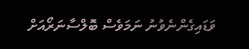ވަޑައިގެންނެވުނު ނަމަވެސް ބޮލްސާނަރޯއަށް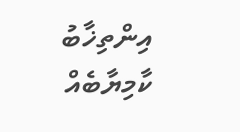އިންތިޚާބު ކާމިޔާބެއް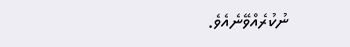ނުކުރެއްވޭނެއެވެ.